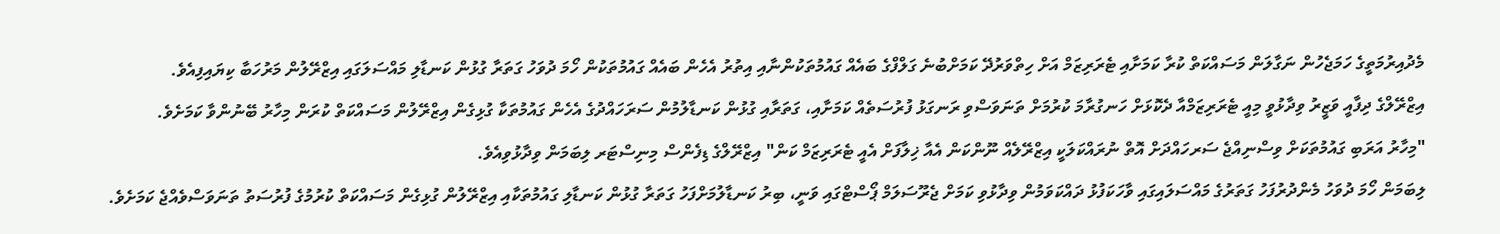މެދުއިރުމަތީގެ ހަމަޖެހުން ނަގާލަން މަސައްކަތް ކުރާ ކަމަށާއި ޓެރަރިޒަމް އަށް ހިތްވަރުދޭ ކަމަށްބުނެ ގަލްފްގެ ބައެއް ގައުމުތަކުންނާއި އިތުރު އެހެން ބައެއް ގައުމުތަކުން ހޯމަ ދުވަހު ގަތަރާ ގުޅުން ކަނޑާލި މައްސަލަގައި އިޒްރޭލުން މަރުހަބާ ކިޔައިފިއެވެ.
އިޒްރޭލްގެ ދިފާއީ ވަޒީރު ވިދާޅުވީ މިއީ ޓެރަރިޒަމްއާ ދެކޮޅަށް ހަނގުރާމަ ކުރުމަށް ތަނަވަސްވި ރަނގަޅު ފުރުސަތެއް ކަމަށާއި، ގަތަރާއި ގުޅުން ކަނޑާލުމުން ސަރަހައްދުގެ އެހެން ގައުމުތަކާ ގުޅިގެން އިޒްރޭލުން މަސައްކަތް ކުރަން މިހާރު ބޭނުންވާ ކަމަށެވެ.
"މިހާރު އަރަބި ގައުމުތަކަށް ވިސްނިއްޖެ ސަރހައްދަށް އޮތް ނުރައްކަލަކީ އިޒްރޭލެއް ނޫންކަން އެއާ ޚިލާފަށް އެއީ ޓެރަރިޒަމް ކަން" އިޒްރޭލްގެ ޑިފެންސް މިނިސްޓަރ ލިބަމަން ވިދާޅުވިއެވެ.
ލިބަމަން ހޯމަ ދުވަހު މެންދުރުފަހު ގަތަރުގެ މައްސަލައިގައި ވާހަކަފުޅު ދައްކަވަމުން ވިދާޅުވި ކަމަށް ޖެރޫސަލަމް ޕޯސްޓްގައި ވަނީ، ބިރު ކަނޑާލުމަށްފަހު ގަތަރާ ގުޅުން ކަނޑާލި ގައުމުތަކާއި އިޒްރޭލުން ގުޅިގެން މަސައްކަތް ކުރުމުގެ ފުރުސަތު ތަނަވަސްވެއްޖެ ކަމަށެވެ.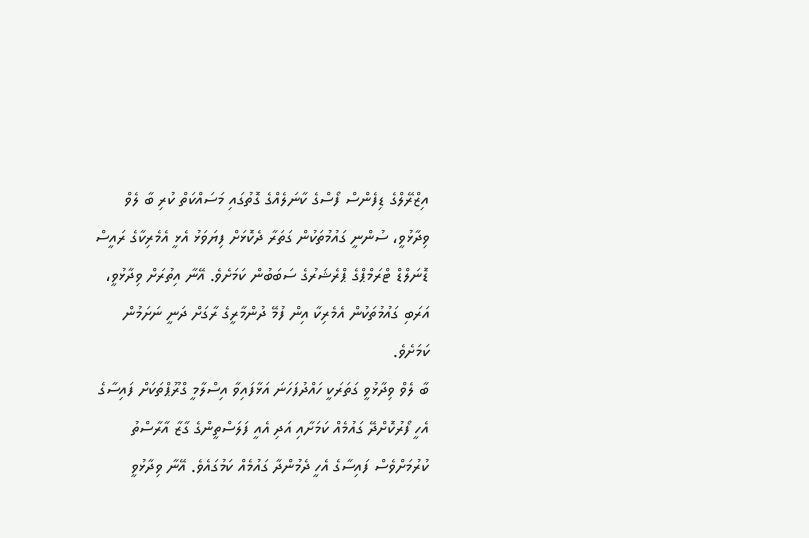އިޒްރޭލްގެ ޑިފެންސް ފޯސްގެ ކާނަލެއްގެ ގޮތުގައި މަސައްކަތް ކުރި ބާ ލެވް ވިދާޅުވީ، ސުންނީ ގައުމުތަކުން ގަތަރާ ދެކޮޅަށް ފިޔަވަޅު އެޅީ އެމެރިކާގެ ރައީސް ޑޮނަލްޑް ޓްރަމްޕްގެ ޕްރެޝަރުގެ ސަބަބުން ކަމަށެވެ. އޭނާ އިތުރަށް ވިދާޅުވީ، އަރަބި ގައުމުތަކުން އެމެރިކާ އިން ފުމޭ ދުންމާރީގެ ރާގަށް ދަނީ ނަށަމުން ކަމަށެވެ.
ބާ ލެވް ވިދާޅުވީ ގަތަރަކީ ހައްދުފަހަނަ އަޅާފައިވާ އިސްލާމީ ގްރޫޕްތަކަށް ފައިސާގެ އެހީ ފޯރުކޮށްދޭ ގައުމެއް ކަމަށާއި އަދި އެއީ ފަލަސްތީންގެ ގާޒާ އާރާސްތު ކުރުމަށްވެސް ފައިސާގެ އެހީ ދެމުންދާ ގައުމެއް ކަމުގައެވެ. އޭނާ ވިދާޅުވީ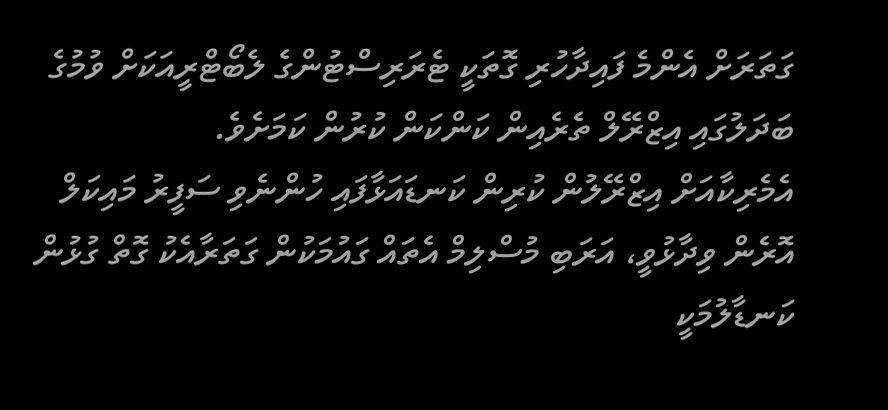ގަތަރަށް އެންމެ ފައިދާހުރި ގޮތަކީ ޓެރަރިސްޓުންގެ ލެބޯޓްރީއަކަށް ވުމުގެ ބަދަލުގައި އިޒްރޭލް ތެރެއިން ކަންކަން ކުރުން ކަމަށެވެ.
އެމެރިކާއަށް އިޒްރޭލުން ކުރިން ކަނޑައަޅާފައި ހުންނެވި ސަފީރު މައިކަލް އޮރެން ވިދާޅުވީ، އަރަބި މުސްލިމް އެތައް ގައުމަކުން ގަތަރާއެކު ގޮތް ގުޅުން ކަނޑާލުމަކީ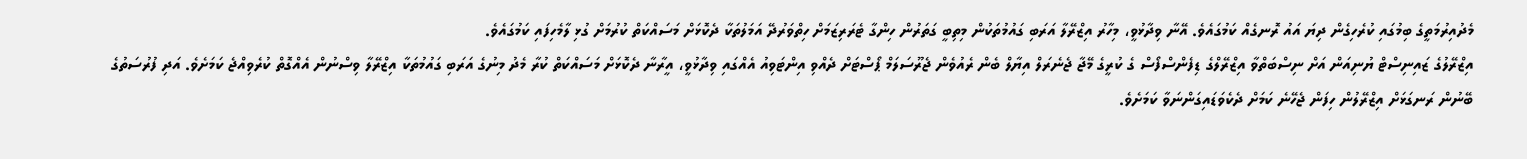މެދުއިރުމަތީގެ ބިމުގައި ކުރެހިގެން ދިޔަ އައު ރޮނގެއް ކަމުގައެވެ. އޭނާ ވިދާޅުވީ، މިހާރު އިޒްރޭލާ އަރަބި ގައުމުތަކުން މިތިބީ ގަތަރުން ހިންގާ ޓެރަރިޒަމަށް ހިތްވަރުދޭ އަމަލުތަކާ ދެކޮޅަށް މަސައްކަތް ކުރުމަށް ގުޅި ލާމެހިފައި ކަމުގައެވެ.
އިޒްރޭލުގެ ޒައިނިސްޓް ޔުނިއަން އަށް ނިސްބަތްވާ އިޒްރޭލްގެ ޑިފެންސްފޯސް ގެ ކުރީގެ މޭޖާ ޖެނެރަލް އިޔާލް ބެން ރެއުވެން ޖެރޫސަލަމް ޕޯސްޓަށް ދެއްވި އިންޓަވިއު އެއްގައި ވިދާޅުވީ، އީރާނާ ދެކޮޅަށް މަސައްކަތް ކުރާ މެދު މިނުގެ އަރަބި ގައުމުތަކާ އިޒްރޭލާ ވިސްނުން އެއްގޮތް ކުރެވިއްޖެ ކަމަށެވެ. އަދި ފުރުސަތުގެ ބޭނުން ރަނގަޅަށް އިޒްރޭލުން ހިފަން ޖެހޭނެ ކަމަށް ދެކެވަޑައިގަންނަވާ ކަމަށެވެ.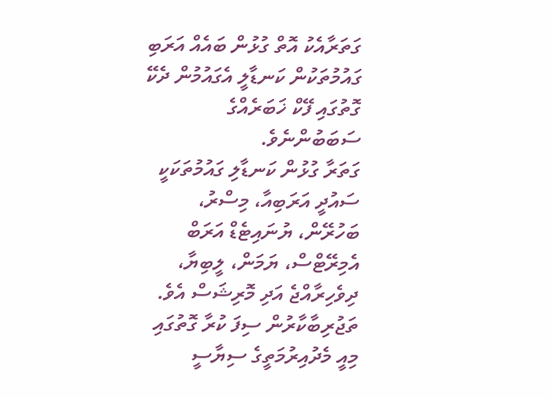ގަތަރާއެކު އޮތް ގުޅުން ބައެއް އަރަބި ގައުމުތަކުން ކަނޑާލީ އެގައުމުން ދެކޭ ގޮތުގައި ފޭކް ޚަބަރެއްގެ ސަބަބުންނެވެ.
ގަތަރާ ގުޅުން ކަނޑާލި ގައުމުތަކަކީ ސައުދީ އަރަބިއާ، މިސްރު، ބަހުރޭން، ޔުނައިޓެޑް އަރަބް އެމިރޭޓްސް، ޔަމަން، ލީބިޔާ، ދިވެހިރާއްޖެ އަދި މޮރިޝަސް އެވެ.
ތަޖުރިބާކާރުން ސިފަ ކުރާ ގޮތުގައި މިއީ މެދުއިރުމަތީގެ ސިޔާސީ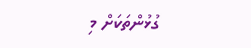ގުޅުންތަކަށް މި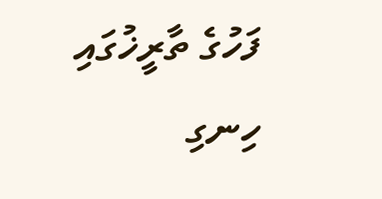ފަހުގެ ތާރީޚުގައި ހިނގި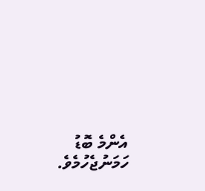އެންމެ ބޮޑު ހަމަނުޖެހުމެވެ.